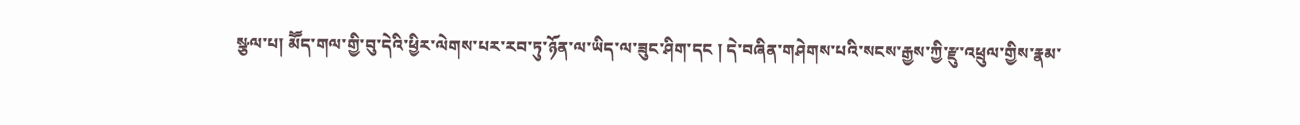སྩལ་པ། མཽད་གལ་གྱི་བུ་དེའི་ཕྱིར་ལེགས་པར་རབ་ཏུ་ཉོན་ལ་ཡིད་ལ་ཟུང་ཤིག་དང ། དེ་བཞིན་གཤེགས་པའི་སངས་རྒྱས་ཀྱི་རྫུ་འཕྲུལ་གྱིས་རྣམ་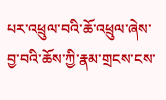པར་འཕྲུལ་བའི་ཆོ་འཕྲུལ་ཞེས་བྱ་བའི་ཆོས་ཀྱི་རྣམ་གྲངས་ངས་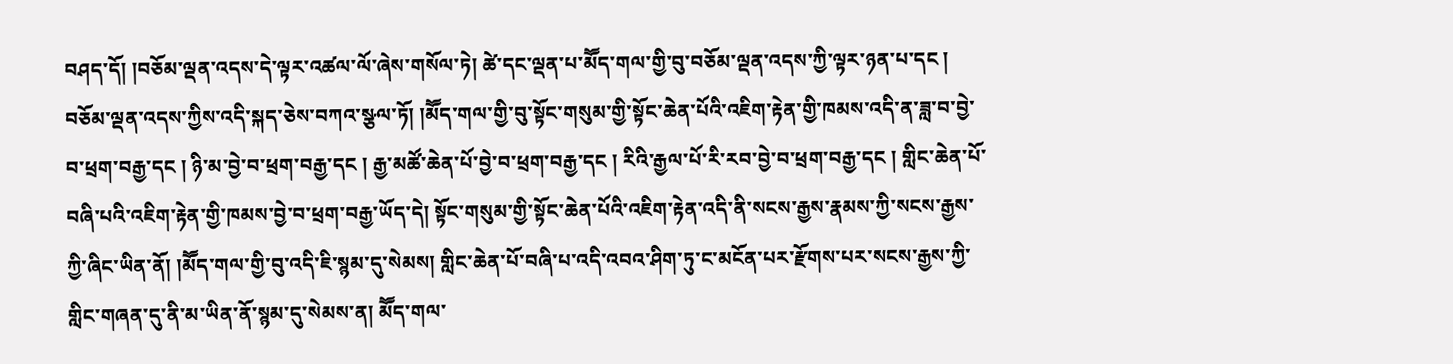བཤད་དོ། །བཅོམ་ལྡན་འདས་དེ་ལྟར་འཚལ་ལོ་ཞེས་གསོལ་ཏེ། ཚེ་དང་ལྡན་པ་མཽད་གལ་གྱི་བུ་བཅོམ་ལྡན་འདས་ཀྱི་ལྟར་ཉན་པ་དང ། བཅོམ་ལྡན་འདས་ཀྱིས་འདི་སྐད་ཅེས་བཀའ་སྩལ་ཏོ། །མཽད་གལ་གྱི་བུ་སྟོང་གསུམ་གྱི་སྟོང་ཆེན་པོའི་འཇིག་རྟེན་གྱི་ཁམས་འདི་ན་ཟླ་བ་བྱེ་བ་ཕྲག་བརྒྱ་དང ། ཉི་མ་བྱེ་བ་ཕྲག་བརྒྱ་དང ། རྒྱ་མཚོ་ཆེན་པོ་བྱེ་བ་ཕྲག་བརྒྱ་དང ། རིའི་རྒྱལ་པོ་རི་རབ་བྱེ་བ་ཕྲག་བརྒྱ་དང ། གླིང་ཆེན་པོ་བཞི་པའི་འཇིག་རྟེན་གྱི་ཁམས་བྱེ་བ་ཕྲག་བརྒྱ་ཡོད་དེ། སྟོང་གསུམ་གྱི་སྟོང་ཆེན་པོའི་འཇིག་རྟེན་འདི་ནི་སངས་རྒྱས་རྣམས་ཀྱི་སངས་རྒྱས་ཀྱི་ཞིང་ཡིན་ནོ། །མཽད་གལ་གྱི་བུ་འདི་ཇི་སྙམ་དུ་སེམས། གླིང་ཆེན་པོ་བཞི་པ་འདི་འབའ་ཤིག་ཏུ་ང་མངོན་པར་རྫོགས་པར་སངས་རྒྱས་ཀྱི་གླིང་གཞན་དུ་ནི་མ་ཡིན་ནོ་སྙམ་དུ་སེམས་ན། མཽད་གལ་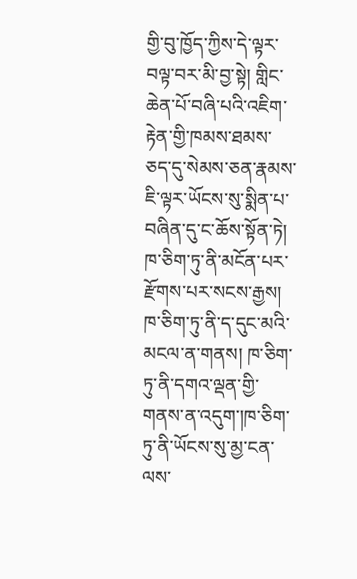གྱི་བུ་ཁྱོད་ཀྱིས་དེ་ལྟར་བལྟ་བར་མི་བྱ་སྟེ། གླིང་ཆེན་པོ་བཞི་པའི་འཇིག་རྟེན་གྱི་ཁམས་ཐམས་ཅད་དུ་སེམས་ཅན་རྣམས་ཇི་ལྟར་ཡོངས་སུ་སྨིན་པ་བཞིན་དུ་ང་ཆོས་སྟོན་ཏེ། ཁ་ཅིག་ཏུ་ནི་མངོན་པར་རྫོགས་པར་སངས་རྒྱས། ཁ་ཅིག་ཏུ་ནི་ད་དུང་མའི་མངལ་ན་གནས། ཁ་ཅིག་ཏུ་ནི་དགའ་ལྡན་གྱི་གནས་ན་འདུག་།ཁ་ཅིག་ཏུ་ནི་ཡོངས་སུ་མྱ་ངན་ལས་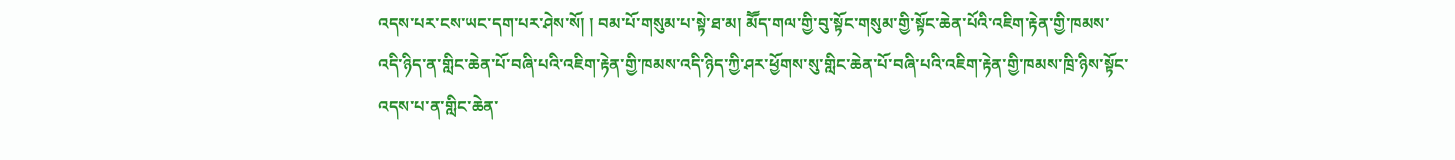འདས་པར་ངས་ཡང་དག་པར་ཤེས་སོ། ། བམ་པོ་གསུམ་པ་སྟེ་ཐ་མ། མཽད་གལ་གྱི་བུ་སྟོང་གསུམ་གྱི་སྟོང་ཆེན་པོའི་འཇིག་རྟེན་གྱི་ཁམས་འདི་ཉིད་ན་གླིང་ཆེན་པོ་བཞི་པའི་འཇིག་རྟེན་གྱི་ཁམས་འདི་ཉིད་ཀྱི་ཤར་ཕྱོགས་སུ་གླིང་ཆེན་པོ་བཞི་པའི་འཇིག་རྟེན་གྱི་ཁམས་ཁྲི་ཉིས་སྟོང་འདས་པ་ན་གླིང་ཆེན་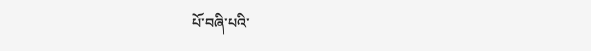པོ་བཞི་པའི་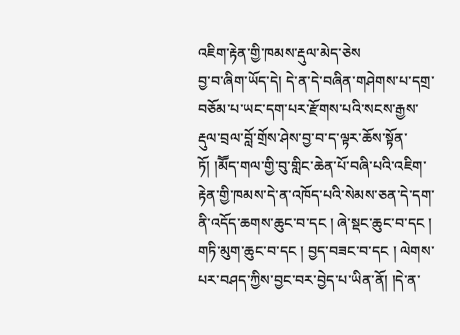འཇིག་རྟེན་གྱི་ཁམས་རྡུལ་མེད་ཅེས
བྱ་བ་ཞིག་ཡོད་དེ། དེ་ན་དེ་བཞིན་གཤེགས་པ་དགྲ་བཅོམ་པ་ཡང་དག་པར་རྫོགས་པའི་སངས་རྒྱས་རྡུལ་བྲལ་བློ་གྲོས་ཤེས་བྱ་བ་ད་ལྟར་ཆོས་སྟོན་ཏོ། །མཽད་གལ་གྱི་བུ་གླིང་ཆེན་པོ་བཞི་པའི་འཇིག་རྟེན་གྱི་ཁམས་དེ་ན་འཁོད་པའི་སེམས་ཅན་དེ་དག་ནི་འདོད་ཆགས་ཆུང་བ་དང ། ཞེ་སྡང་ཆུང་བ་དང ། གཏི་མུག་ཆུང་བ་དང ། བྱད་བཟང་བ་དང ། ལེགས་པར་བཤད་ཀྱིས་བྱང་བར་བྱེད་པ་ཡིན་ནོ། །དེ་ན་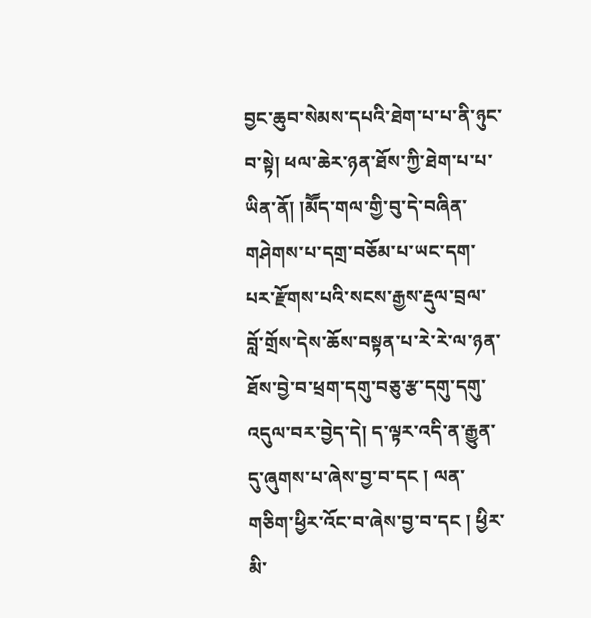བྱང་ཆུབ་སེམས་དཔའི་ཐེག་པ་པ་ནི་ཉུང་བ་སྟེ། ཕལ་ཆེར་ཉན་ཐོས་ཀྱི་ཐེག་པ་པ་ཡིན་ནོ། །མཽད་གལ་གྱི་བུ་དེ་བཞིན་གཤེགས་པ་དགྲ་བཅོམ་པ་ཡང་དག་པར་རྫོགས་པའི་སངས་རྒྱས་རྡུལ་བྲལ་བློ་གྲོས་དེས་ཆོས་བསྟན་པ་རེ་རེ་ལ་ཉན་ཐོས་བྱེ་བ་ཕྲག་དགུ་བཅུ་རྩ་དགུ་དགུ་འདུལ་བར་བྱེད་དེ། ད་ལྟར་འདི་ན་རྒྱུན་དུ་ཞུགས་པ་ཞེས་བྱ་བ་དང ། ལན་གཅིག་ཕྱིར་འོང་བ་ཞེས་བྱ་བ་དང ། ཕྱིར་མི་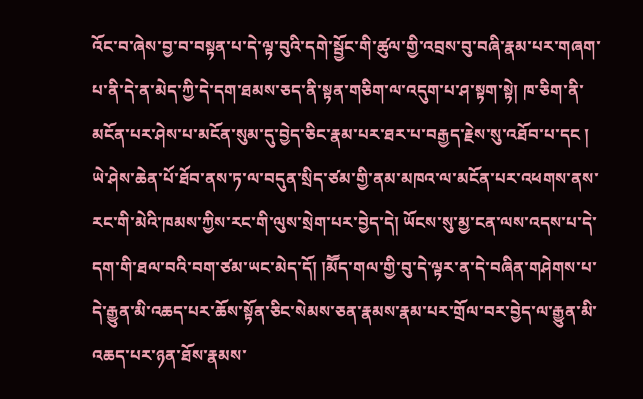འོང་བ་ཞེས་བྱ་བ་བསྟན་པ་དེ་ལྟ་བུའི་དགེ་སྦྱོང་གི་ཚུལ་གྱི་འབྲས་བུ་བཞི་རྣམ་པར་གཞག་པ་ནི་དེ་ན་མེད་ཀྱི་དེ་དག་ཐམས་ཅད་ནི་སྟན་གཅིག་ལ་འདུག་པ་ཤ་སྟག་སྟེ། ཁ་ཅིག་ནི་མངོན་པར་ཤེས་པ་མངོན་སུམ་དུ་བྱེད་ཅིང་རྣམ་པར་ཐར་པ་བརྒྱད་རྗེས་སུ་འཐོབ་པ་དང ། ཡེ་ཤེས་ཆེན་པོ་ཐོབ་ནས་ཏ་ལ་བདུན་སྲིད་ཙམ་གྱི་ནམ་མཁའ་ལ་མངོན་པར་འཕགས་ནས་རང་གི་མེའི་ཁམས་ཀྱིས་རང་གི་ལུས་སྲེག་པར་བྱེད་དེ། ཡོངས་སུ་མྱ་ངན་ལས་འདས་པ་དེ་དག་གི་ཐལ་བའི་བག་ཙམ་ཡང་མེད་དོ། །མཽད་གལ་གྱི་བུ་དེ་ལྟར་ན་དེ་བཞིན་གཤེགས་པ་དེ་རྒྱུན་མི་འཆད་པར་ཆོས་སྟོན་ཅིང་སེམས་ཅན་རྣམས་རྣམ་པར་གྲོལ་བར་བྱེད་ལ་རྒྱུན་མི་འཆད་པར་ཉན་ཐོས་རྣམས་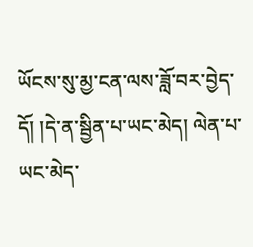ཡོངས་སུ་མྱ་ངན་ལས་ཟློ་བར་བྱེད་དོ། །དེ་ན་སྦྱིན་པ་ཡང་མེད། ལེན་པ་ཡང་མེད་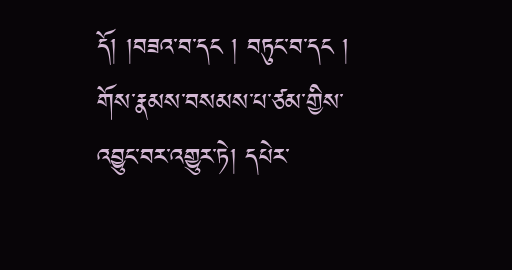དོ། །བཟའ་བ་དང ། བཏུང་བ་དང ། གོས་རྣམས་བསམས་པ་ཙམ་གྱིས་འབྱུང་བར་འགྱུར་ཏེ། དཔེར་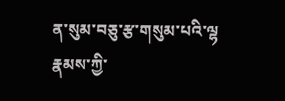ན་སུམ་བཅུ་རྩ་གསུམ་པའི་ལྷ
རྣམས་ཀྱི་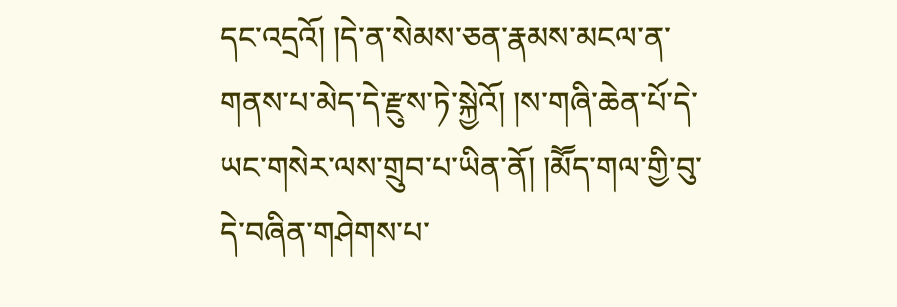དང་འདྲའོ། །དེ་ན་སེམས་ཅན་རྣམས་མངལ་ན་གནས་པ་མེད་དེ་རྫུས་ཏེ་སྐྱེའོ། །ས་གཞི་ཆེན་པོ་དེ་ཡང་གསེར་ལས་གྲུབ་པ་ཡིན་ནོ། །མཽད་གལ་གྱི་བུ་དེ་བཞིན་གཤེགས་པ་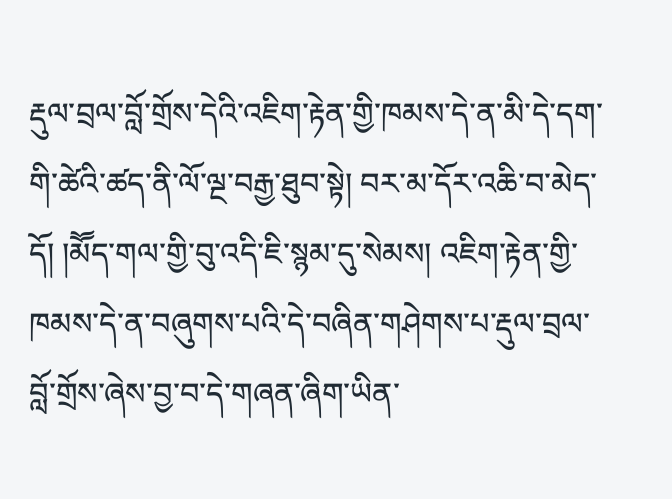རྡུལ་བྲལ་བློ་གྲོས་དེའི་འཇིག་རྟེན་གྱི་ཁམས་དེ་ན་མི་དེ་དག་གི་ཚེའི་ཚད་ནི་ལོ་ལྔ་བརྒྱ་ཐུབ་སྟེ། བར་མ་དོར་འཆི་བ་མེད་དོ། །མཽད་གལ་གྱི་བུ་འདི་ཇི་སྙམ་དུ་སེམས། འཇིག་རྟེན་གྱི་ཁམས་དེ་ན་བཞུགས་པའི་དེ་བཞིན་གཤེགས་པ་རྡུལ་བྲལ་བློ་གྲོས་ཞེས་བྱ་བ་དེ་གཞན་ཞིག་ཡིན་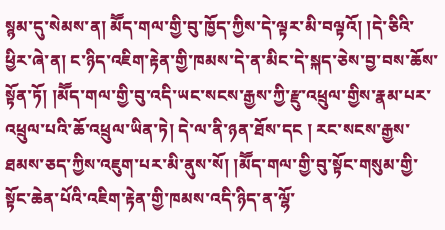སྙམ་དུ་སེམས་ན། མཽད་གལ་གྱི་བུ་ཁྱོད་ཀྱིས་དེ་ལྟར་མི་བལྟའོ། །དེ་ཅིའི་ཕྱིར་ཞེ་ན། ང་ཉིད་འཇིག་རྟེན་གྱི་ཁམས་དེ་ན་མིང་དེ་སྐད་ཅེས་བྱ་བས་ཆོས་སྟོན་ཏོ། །མཽད་གལ་གྱི་བུ་འདི་ཡང་སངས་རྒྱས་ཀྱི་རྫུ་འཕྲུལ་གྱིས་རྣམ་པར་འཕྲུལ་པའི་ཆོ་འཕྲུལ་ཡིན་ཏེ། དེ་ལ་ནི་ཉན་ཐོས་དང ། རང་སངས་རྒྱས་ཐམས་ཅད་ཀྱིས་འཇུག་པར་མི་ནུས་སོ། །མཽད་གལ་གྱི་བུ་སྟོང་གསུམ་གྱི་སྟོང་ཆེན་པོའི་འཇིག་རྟེན་གྱི་ཁམས་འདི་ཉིད་ན་ལྷོ་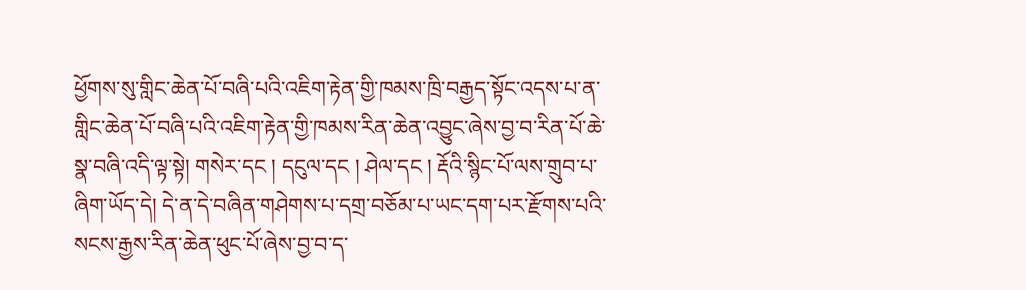ཕྱོགས་སུ་གླིང་ཆེན་པོ་བཞི་པའི་འཇིག་རྟེན་གྱི་ཁམས་ཁྲི་བརྒྱད་སྟོང་འདས་པ་ན་གླིང་ཆེན་པོ་བཞི་པའི་འཇིག་རྟེན་གྱི་ཁམས་རིན་ཆེན་འབྱུང་ཞེས་བྱ་བ་རིན་པོ་ཆེ་སྣ་བཞི་འདི་ལྟ་སྟེ། གསེར་དང ། དངུལ་དང ། ཤེལ་དང ། རྡོའི་སྙིང་པོ་ལས་གྲུབ་པ་ཞིག་ཡོད་དེ། དེ་ན་དེ་བཞིན་གཤེགས་པ་དགྲ་བཅོམ་པ་ཡང་དག་པར་རྫོགས་པའི་སངས་རྒྱས་རིན་ཆེན་ཕུང་པོ་ཞེས་བྱ་བ་ད་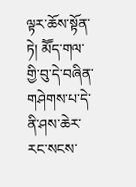ལྟར་ཆོས་སྟོན་ཏེ། མཽད་གལ་གྱི་བུ་དེ་བཞིན་གཤེགས་པ་དེ་ནི་ཤས་ཆེར་རང་སངས་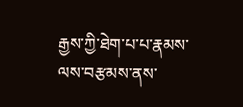རྒྱས་ཀྱི་ཐེག་པ་པ་རྣམས་ལས་བརྩམས་ནས་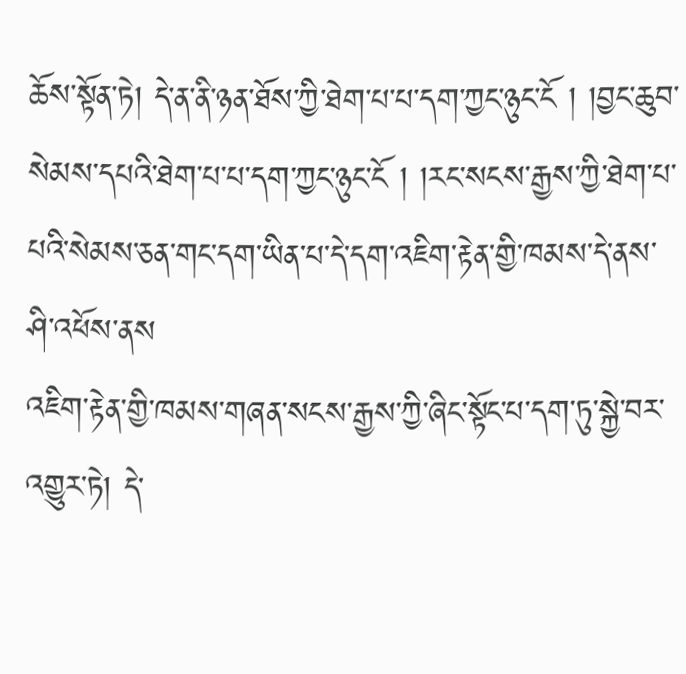ཆོས་སྟོན་ཏེ། དེ་ན་ནི་ཉན་ཐོས་ཀྱི་ཐེག་པ་པ་དག་ཀྱང་ཉུང་ངོ ། །བྱང་ཆུབ་སེམས་དཔའི་ཐེག་པ་པ་དག་ཀྱང་ཉུང་ངོ ། །རང་སངས་རྒྱས་ཀྱི་ཐེག་པ་པའི་སེམས་ཅན་གང་དག་ཡིན་པ་དེ་དག་འཇིག་རྟེན་གྱི་ཁམས་དེ་ནས་ཤི་འཕོས་ནས
འཇིག་རྟེན་གྱི་ཁམས་གཞན་སངས་རྒྱས་ཀྱི་ཞིང་སྟོང་པ་དག་ཏུ་སྐྱེ་བར་འགྱུར་ཏེ། དེ་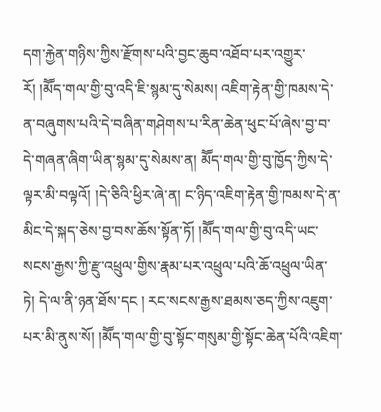དག་རྐྱེན་གཉིས་ཀྱིས་རྫོགས་པའི་བྱང་ཆུབ་འཐོབ་པར་འགྱུར་རོ། །མཽད་གལ་གྱི་བུ་འདི་ཇི་སྙམ་དུ་སེམས། འཇིག་རྟེན་གྱི་ཁམས་དེ་ན་བཞུགས་པའི་དེ་བཞིན་གཤེགས་པ་རིན་ཆེན་ཕུང་པོ་ཞེས་བྱ་བ་དེ་གཞན་ཞིག་ཡིན་སྙམ་དུ་སེམས་ན། མཽད་གལ་གྱི་བུ་ཁྱོད་ཀྱིས་དེ་ལྟར་མི་བལྟའོ། །དེ་ཅིའི་ཕྱིར་ཞེ་ན། ང་ཉིད་འཇིག་རྟེན་གྱི་ཁམས་དེ་ན་མིང་དེ་སྐད་ཅེས་བྱ་བས་ཆོས་སྟོན་ཏོ། །མཽད་གལ་གྱི་བུ་འདི་ཡང་སངས་རྒྱས་ཀྱི་རྫུ་འཕྲུལ་གྱིས་རྣམ་པར་འཕྲུལ་པའི་ཆོ་འཕྲུལ་ཡིན་ཏེ། དེ་ལ་ནི་ཉན་ཐོས་དང ། རང་སངས་རྒྱས་ཐམས་ཅད་ཀྱིས་འཇུག་པར་མི་ནུས་སོ། །མཽད་གལ་གྱི་བུ་སྟོང་གསུམ་གྱི་སྟོང་ཆེན་པོའི་འཇིག་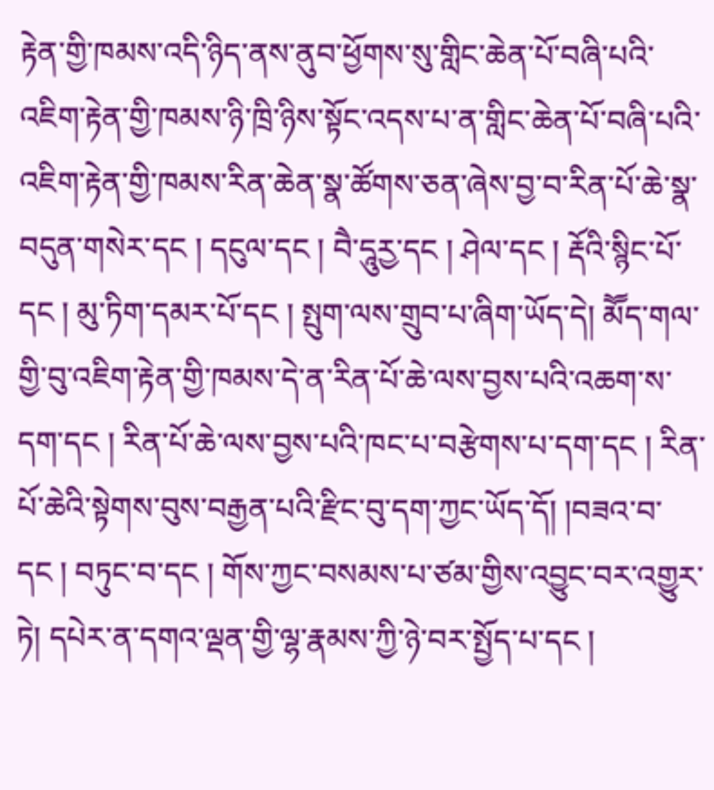རྟེན་གྱི་ཁམས་འདི་ཉིད་ནས་ནུབ་ཕྱོགས་སུ་གླིང་ཆེན་པོ་བཞི་པའི་འཇིག་རྟེན་གྱི་ཁམས་ཉི་ཁྲི་ཉིས་སྟོང་འདས་པ་ན་གླིང་ཆེན་པོ་བཞི་པའི་འཇིག་རྟེན་གྱི་ཁམས་རིན་ཆེན་སྣ་ཚོགས་ཅན་ཞེས་བྱ་བ་རིན་པོ་ཆེ་སྣ་བདུན་གསེར་དང ། དངུལ་དང ། བཻ་དཱུརྱ་དང ། ཤེལ་དང ། རྡོའི་སྙིང་པོ་དང ། མུ་ཏིག་དམར་པོ་དང ། སྤུག་ལས་གྲུབ་པ་ཞིག་ཡོད་དེ། མཽད་གལ་གྱི་བུ་འཇིག་རྟེན་གྱི་ཁམས་དེ་ན་རིན་པོ་ཆེ་ལས་བྱས་པའི་འཆག་ས་དག་དང ། རིན་པོ་ཆེ་ལས་བྱས་པའི་ཁང་པ་བརྩེགས་པ་དག་དང ། རིན་པོ་ཆེའི་སྟེགས་བུས་བརྒྱན་པའི་རྫིང་བུ་དག་ཀྱང་ཡོད་དོ། །བཟའ་བ་དང ། བཏུང་བ་དང ། གོས་ཀྱང་བསམས་པ་ཙམ་གྱིས་འབྱུང་བར་འགྱུར་ཏེ། དཔེར་ན་དགའ་ལྡན་གྱི་ལྷ་རྣམས་ཀྱི་ཉེ་བར་སྤྱོད་པ་དང །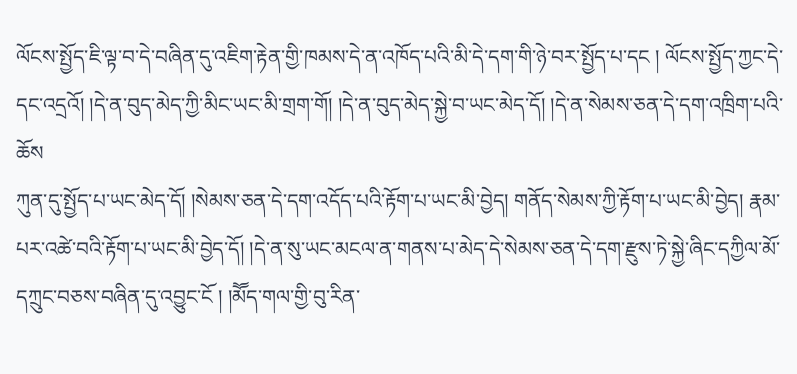ལོངས་སྤྱོད་ཇི་ལྟ་བ་དེ་བཞིན་དུ་འཇིག་རྟེན་གྱི་ཁམས་དེ་ན་འཁོད་པའི་མི་དེ་དག་གི་ཉེ་བར་སྤྱོད་པ་དང ། ལོངས་སྤྱོད་ཀྱང་དེ་དང་འདྲའོ། །དེ་ན་བུད་མེད་ཀྱི་མིང་ཡང་མི་གྲག་གོ། །དེ་ན་བུད་མེད་སྐྱེ་བ་ཡང་མེད་དོ། །དེ་ན་སེམས་ཅན་དེ་དག་འཁྲིག་པའི་ཆོས
ཀུན་དུ་སྤྱོད་པ་ཡང་མེད་དོ། །སེམས་ཅན་དེ་དག་འདོད་པའི་རྟོག་པ་ཡང་མི་བྱེད། གནོད་སེམས་ཀྱི་རྟོག་པ་ཡང་མི་བྱེད། རྣམ་པར་འཚེ་བའི་རྟོག་པ་ཡང་མི་བྱེད་དོ། །དེ་ན་སུ་ཡང་མངལ་ན་གནས་པ་མེད་དེ་སེམས་ཅན་དེ་དག་རྫུས་ཏེ་སྐྱེ་ཞིང་དཀྱིལ་མོ་དཀྲུང་བཅས་བཞིན་དུ་འབྱུང་ངོ ། །མཽད་གལ་གྱི་བུ་རིན་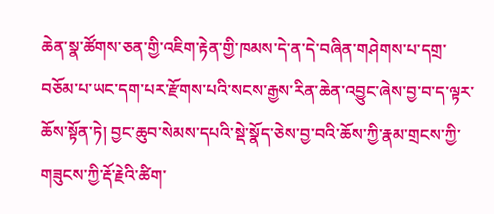ཆེན་སྣ་ཚོགས་ཅན་གྱི་འཇིག་རྟེན་གྱི་ཁམས་དེ་ན་དེ་བཞིན་གཤེགས་པ་དགྲ་བཅོམ་པ་ཡང་དག་པར་རྫོགས་པའི་སངས་རྒྱས་རིན་ཆེན་འབྱུང་ཞེས་བྱ་བ་ད་ལྟར་ཆོས་སྟོན་ཏེ། བྱང་ཆུབ་སེམས་དཔའི་སྡེ་སྣོད་ཅེས་བྱ་བའི་ཆོས་ཀྱི་རྣམ་གྲངས་ཀྱི་གཟུངས་ཀྱི་རྡོ་རྗེའི་ཚིག་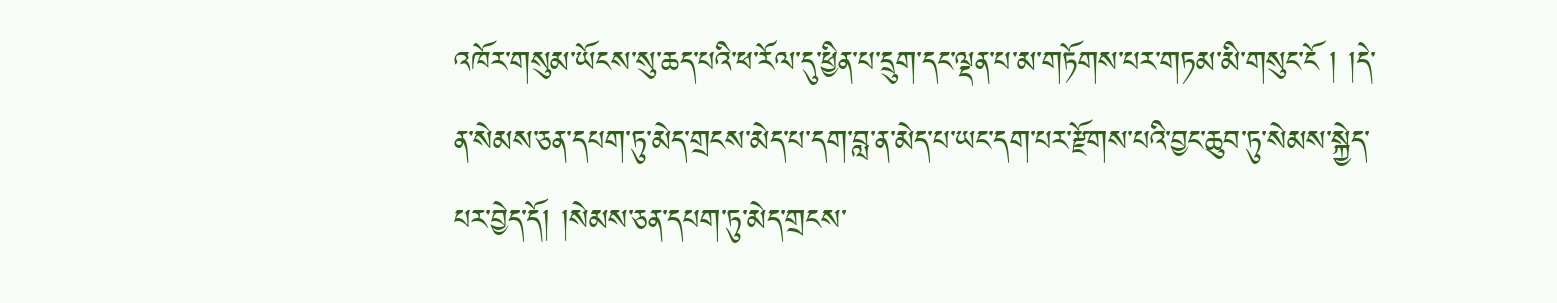འཁོར་གསུམ་ཡོངས་སུ་ཆད་པའི་ཕ་རོལ་དུ་ཕྱིན་པ་དྲུག་དང་ལྡན་པ་མ་གཏོགས་པར་གཏམ་མི་གསུང་ངོ ། །དེ་ན་སེམས་ཅན་དཔག་ཏུ་མེད་གྲངས་མེད་པ་དག་བླ་ན་མེད་པ་ཡང་དག་པར་རྫོགས་པའི་བྱང་ཆུབ་ཏུ་སེམས་སྐྱེད་པར་བྱེད་དོ། །སེམས་ཅན་དཔག་ཏུ་མེད་གྲངས་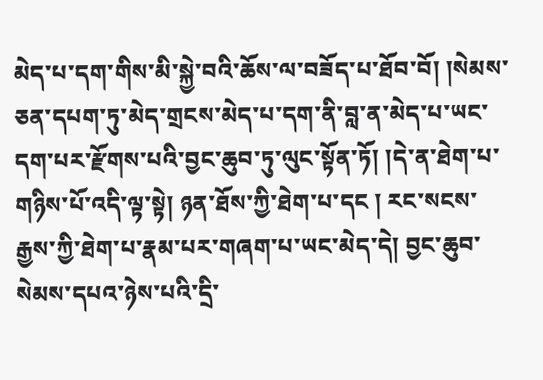མེད་པ་དག་གིས་མི་སྐྱེ་བའི་ཆོས་ལ་བཟོད་པ་ཐོབ་བོ། །སེམས་ཅན་དཔག་ཏུ་མེད་གྲངས་མེད་པ་དག་ནི་བླ་ན་མེད་པ་ཡང་དག་པར་རྫོགས་པའི་བྱང་ཆུབ་ཏུ་ལུང་སྟོན་ཏོ། །དེ་ན་ཐེག་པ་གཉིས་པོ་འདི་ལྟ་སྟེ། ཉན་ཐོས་ཀྱི་ཐེག་པ་དང ། རང་སངས་རྒྱས་ཀྱི་ཐེག་པ་རྣམ་པར་གཞག་པ་ཡང་མེད་དེ། བྱང་ཆུབ་སེམས་དཔའ་ཉེས་པའི་དྲི་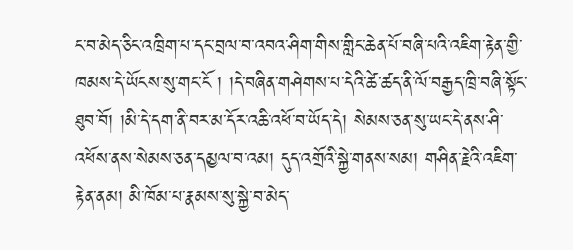ང་བ་མེད་ཅིང་འཁྲིག་པ་དང་བྲལ་བ་འབའ་ཤིག་གིས་གླིང་ཆེན་པོ་བཞི་པའི་འཇིག་རྟེན་གྱི་ཁམས་དེ་ཡོངས་སུ་གང་ངོ ། །དེ་བཞིན་གཤེགས་པ་དེའི་ཚེ་ཚད་ནི་ལོ་བརྒྱད་ཁྲི་བཞི་སྟོང་ཐུབ་བོ། །མི་དེ་དག་ནི་བར་མ་དོར་འཆི་འཕོ་བ་ཡོད་དེ། སེམས་ཅན་སུ་ཡང་དེ་ནས་ཤི་འཕོས་ནས་སེམས་ཅན་དམྱལ་བ་འམ། དུད་འགྲོའི་སྐྱེ་གནས་སམ། གཤིན་རྗེའི་འཇིག་རྟེན་ནམ། མི་ཁོམ་པ་རྣམས་སུ་སྐྱེ་བ་མེད་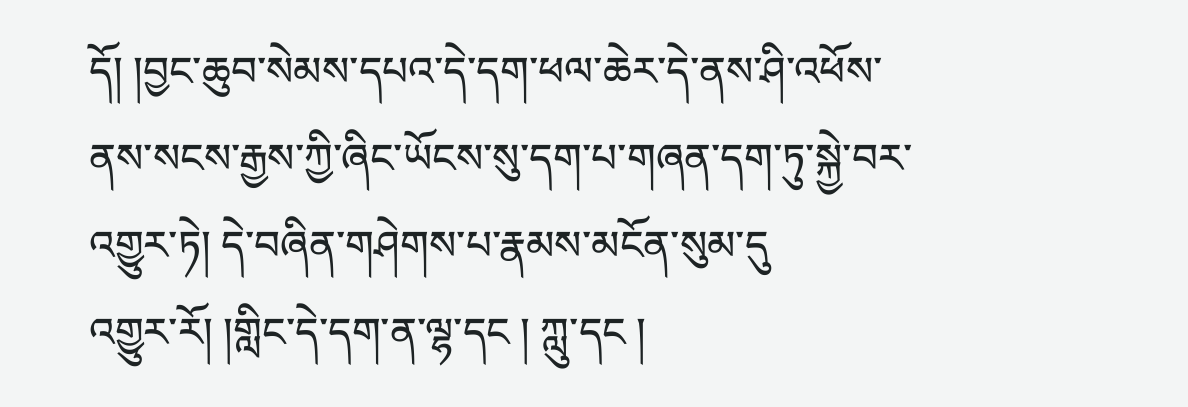དོ། །བྱང་ཆུབ་སེམས་དཔའ་དེ་དག་ཕལ་ཆེར་དེ་ནས་ཤི་འཕོས་ནས་སངས་རྒྱས་ཀྱི་ཞིང་ཡོངས་སུ་དག་པ་གཞན་དག་ཏུ་སྐྱེ་བར་འགྱུར་ཏེ། དེ་བཞིན་གཤེགས་པ་རྣམས་མངོན་སུམ་དུ
འགྱུར་རོ། །གླིང་དེ་དག་ན་ལྷ་དང ། ཀླུ་དང །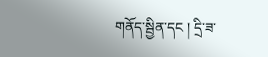གནོད་སྦྱིན་དང ། དྲི་ཟ་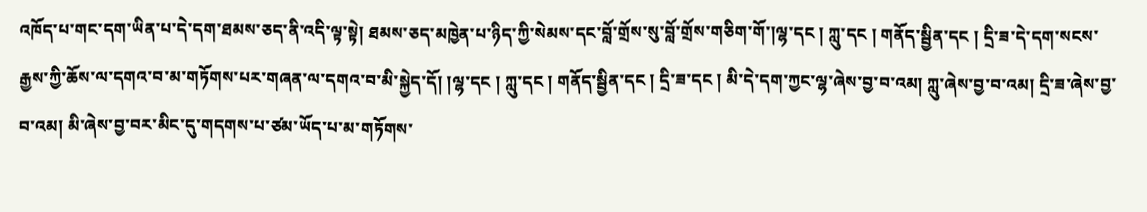འཁོད་པ་གང་དག་ཡིན་པ་དེ་དག་ཐམས་ཅད་ནི་འདི་ལྟ་སྟེ། ཐམས་ཅད་མཁྱེན་པ་ཉིད་ཀྱི་སེམས་དང་བློ་གྲོས་སུ་བློ་གྲོས་གཅིག་གོ་།ལྷ་དང ། ཀླུ་དང ། གནོད་སྦྱིན་དང ། དྲི་ཟ་དེ་དག་སངས་རྒྱས་ཀྱི་ཆོས་ལ་དགའ་བ་མ་གཏོགས་པར་གཞན་ལ་དགའ་བ་མི་སྐྱེད་དོ། །ལྷ་དང ། ཀླུ་དང ། གནོད་སྦྱིན་དང ། དྲི་ཟ་དང ། མི་དེ་དག་ཀྱང་ལྷ་ཞེས་བྱ་བ་འམ། ཀླུ་ཞེས་བྱ་བ་འམ། དྲི་ཟ་ཞེས་བྱ་བ་འམ། མི་ཞེས་བྱ་བར་མིང་དུ་གདགས་པ་ཙམ་ཡོད་པ་མ་གཏོགས་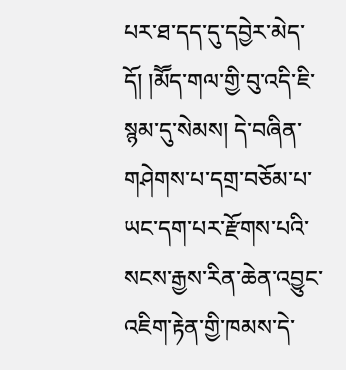པར་ཐ་དད་དུ་དབྱེར་མེད་དོ། །མཽད་གལ་གྱི་བུ་འདི་ཇི་སྙམ་དུ་སེམས། དེ་བཞིན་གཤེགས་པ་དགྲ་བཅོམ་པ་ཡང་དག་པར་རྫོགས་པའི་སངས་རྒྱས་རིན་ཆེན་འབྱུང་འཇིག་རྟེན་གྱི་ཁམས་དེ་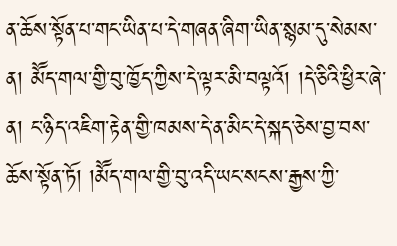ན་ཆོས་སྟོན་པ་གང་ཡིན་པ་དེ་གཞན་ཞིག་ཡིན་སྙམ་དུ་སེམས་ན། མཽད་གལ་གྱི་བུ་ཁྱོད་ཀྱིས་དེ་ལྟར་མི་བལྟའོ། །དེ་ཅིའི་ཕྱིར་ཞེ་ན། ང་ཉིད་འཇིག་རྟེན་གྱི་ཁམས་དེ་ན་མིང་དེ་སྐད་ཅེས་བྱ་བས་ཆོས་སྟོན་ཏོ། །མཽད་གལ་གྱི་བུ་འདི་ཡང་སངས་རྒྱས་ཀྱི་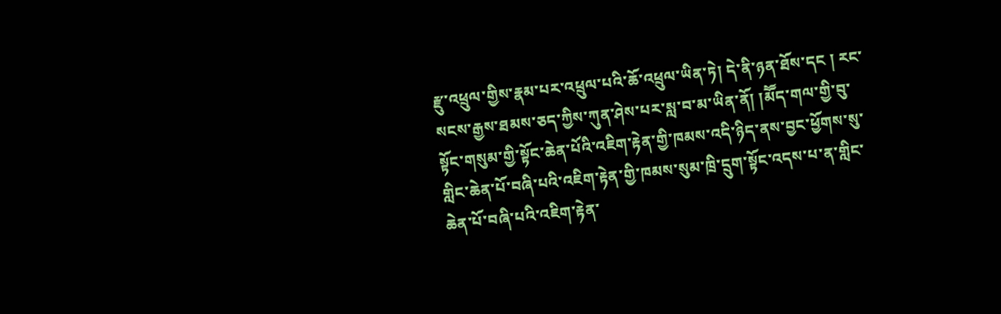རྫུ་འཕྲུལ་གྱིས་རྣམ་པར་འཕྲུལ་པའི་ཆོ་འཕྲུལ་ཡིན་ཏེ། དེ་ནི་ཉན་ཐོས་དང ། རང་སངས་རྒྱས་ཐམས་ཅད་ཀྱིས་ཀུན་ཤེས་པར་སླ་བ་མ་ཡིན་ནོ། །མཽད་གལ་གྱི་བུ་སྟོང་གསུམ་གྱི་སྟོང་ཆེན་པོའི་འཇིག་རྟེན་གྱི་ཁམས་འདི་ཉིད་ནས་བྱང་ཕྱོགས་སུ་གླིང་ཆེན་པོ་བཞི་པའི་འཇིག་རྟེན་གྱི་ཁམས་སུམ་ཁྲི་དྲུག་སྟོང་འདས་པ་ན་གླིང་ཆེན་པོ་བཞི་པའི་འཇིག་རྟེན་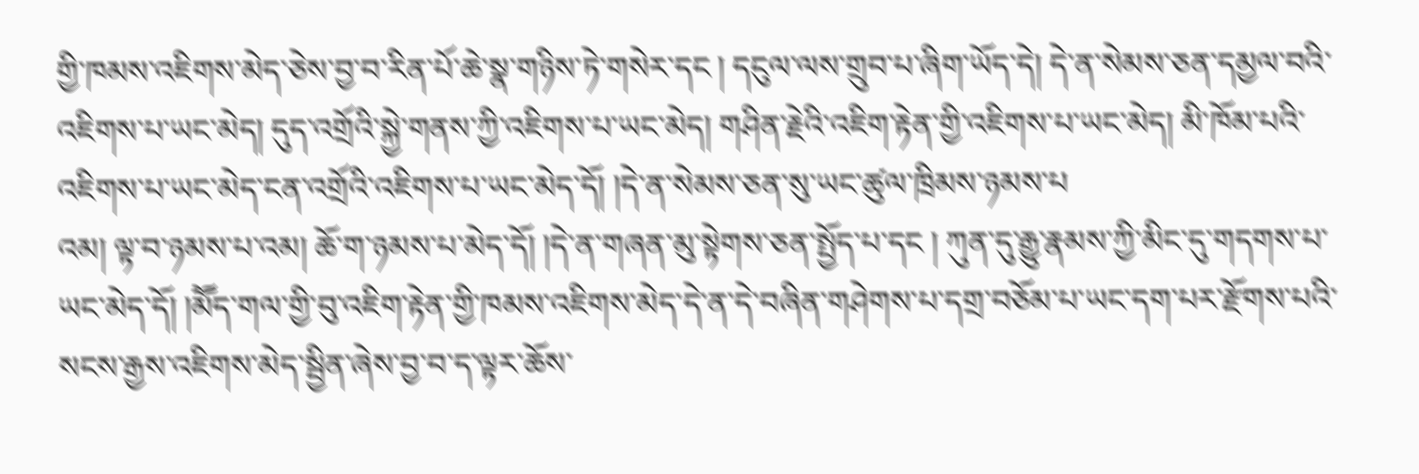གྱི་ཁམས་འཇིགས་མེད་ཅེས་བྱ་བ་རིན་པོ་ཆེ་སྣ་གཉིས་ཏེ་གསེར་དང ། དངུལ་ལས་གྲུབ་པ་ཞིག་ཡོད་དེ། དེ་ན་སེམས་ཅན་དམྱལ་བའི་འཇིགས་པ་ཡང་མེད། དུད་འགྲོའི་སྐྱེ་གནས་ཀྱི་འཇིགས་པ་ཡང་མེད། གཤིན་རྗེའི་འཇིག་རྟེན་གྱི་འཇིགས་པ་ཡང་མེད། མི་ཁོམ་པའི་འཇིགས་པ་ཡང་མེད་ངན་འགྲོའི་འཇིགས་པ་ཡང་མེད་དོ། །དེ་ན་སེམས་ཅན་སུ་ཡང་ཚུལ་ཁྲིམས་ཉམས་པ
འམ། ལྟ་བ་ཉམས་པ་འམ། ཆོ་ག་ཉམས་པ་མེད་དོ། །དེ་ན་གཞན་མུ་སྟེགས་ཅན་སྤྱོད་པ་དང ། ཀུན་དུ་རྒྱུ་རྣམས་ཀྱི་མིང་དུ་གདགས་པ་ཡང་མེད་དོ། །མཽད་གལ་གྱི་བུ་འཇིག་རྟེན་གྱི་ཁམས་འཇིགས་མེད་དེ་ན་དེ་བཞིན་གཤེགས་པ་དགྲ་བཅོམ་པ་ཡང་དག་པར་རྫོགས་པའི་སངས་རྒྱས་འཇིགས་མེད་སྦྱིན་ཞེས་བྱ་བ་ད་ལྟར་ཆོས་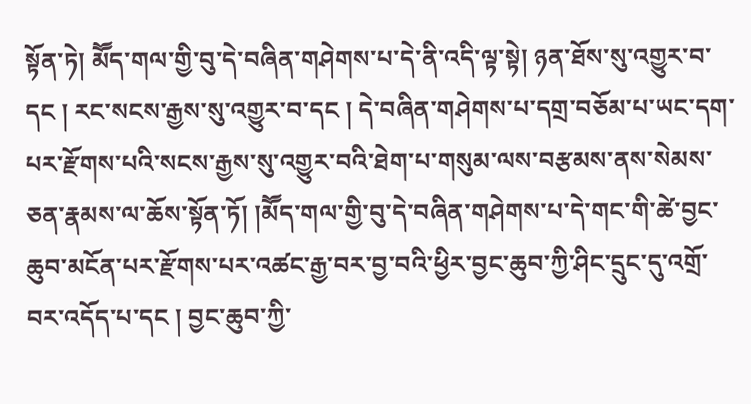སྟོན་ཏེ། མཽད་གལ་གྱི་བུ་དེ་བཞིན་གཤེགས་པ་དེ་ནི་འདི་ལྟ་སྟེ། ཉན་ཐོས་སུ་འགྱུར་བ་དང ། རང་སངས་རྒྱས་སུ་འགྱུར་བ་དང ། དེ་བཞིན་གཤེགས་པ་དགྲ་བཅོམ་པ་ཡང་དག་པར་རྫོགས་པའི་སངས་རྒྱས་སུ་འགྱུར་བའི་ཐེག་པ་གསུམ་ལས་བརྩམས་ནས་སེམས་ཅན་རྣམས་ལ་ཆོས་སྟོན་ཏོ། །མཽད་གལ་གྱི་བུ་དེ་བཞིན་གཤེགས་པ་དེ་གང་གི་ཚེ་བྱང་ཆུབ་མངོན་པར་རྫོགས་པར་འཚང་རྒྱ་བར་བྱ་བའི་ཕྱིར་བྱང་ཆུབ་ཀྱི་ཤིང་དྲུང་དུ་འགྲོ་བར་འདོད་པ་དང ། བྱང་ཆུབ་ཀྱི་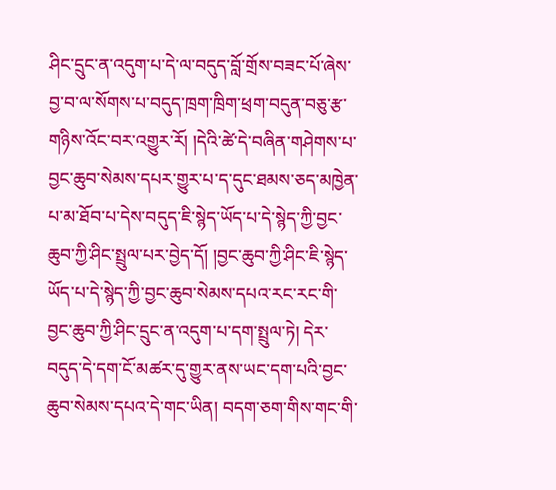ཤིང་དྲུང་ན་འདུག་པ་དེ་ལ་བདུད་བློ་གྲོས་བཟང་པོ་ཞེས་བྱ་བ་ལ་སོགས་པ་བདུད་ཁྲག་ཁྲིག་ཕྲག་བདུན་བཅུ་རྩ་གཉིས་འོང་བར་འགྱུར་རོ། །དེའི་ཚེ་དེ་བཞིན་གཤེགས་པ་བྱང་ཆུབ་སེམས་དཔར་གྱུར་པ་ད་དུང་ཐམས་ཅད་མཁྱེན་པ་མ་ཐོབ་པ་དེས་བདུད་ཇི་སྙེད་ཡོད་པ་དེ་སྙེད་ཀྱི་བྱང་ཆུབ་ཀྱི་ཤིང་སྤྲུལ་པར་བྱེད་དོ། །བྱང་ཆུབ་ཀྱི་ཤིང་ཇི་སྙེད་ཡོད་པ་དེ་སྙེད་ཀྱི་བྱང་ཆུབ་སེམས་དཔའ་རང་རང་གི་བྱང་ཆུབ་ཀྱི་ཤིང་དྲུང་ན་འདུག་པ་དག་སྤྲུལ་ཏེ། དེར་བདུད་དེ་དག་ངོ་མཚར་དུ་གྱུར་ནས་ཡང་དག་པའི་བྱང་ཆུབ་སེམས་དཔའ་དེ་གང་ཡིན། བདག་ཅག་གིས་གང་གི་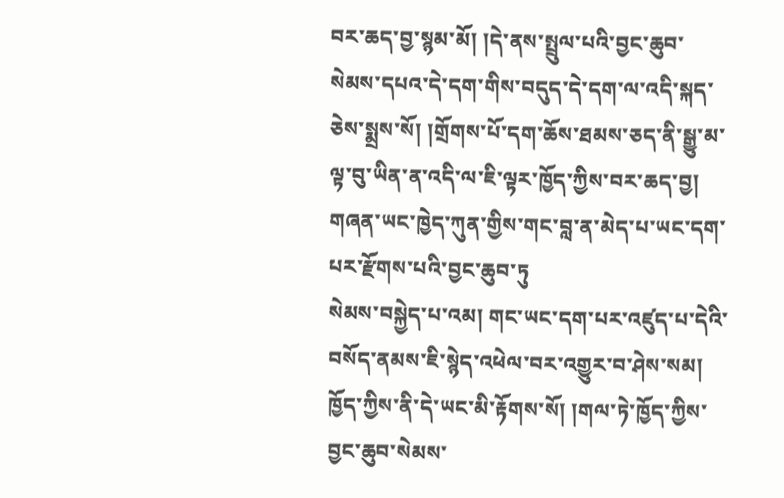བར་ཆད་བྱ་སྙམ་མོ། །དེ་ནས་སྤྲུལ་པའི་བྱང་ཆུབ་སེམས་དཔའ་དེ་དག་གིས་བདུད་དེ་དག་ལ་འདི་སྐད་ཅེས་སྨྲས་སོ། །གྲོགས་པོ་དག་ཆོས་ཐམས་ཅད་ནི་སྒྱུ་མ་ལྟ་བུ་ཡིན་ན་འདི་ལ་ཇི་ལྟར་ཁྱོད་ཀྱིས་བར་ཆད་བྱ། གཞན་ཡང་ཁྱེད་ཀུན་གྱིས་གང་བླ་ན་མེད་པ་ཡང་དག་པར་རྫོགས་པའི་བྱང་ཆུབ་ཏུ
སེམས་བསྐྱེད་པ་འམ། གང་ཡང་དག་པར་འཛུད་པ་དེའི་བསོད་ནམས་ཇི་སྙེད་འཕེལ་བར་འགྱུར་བ་ཤེས་སམ། ཁྱོད་ཀྱིས་ནི་དེ་ཡང་མི་རྟོགས་སོ། །གལ་ཏེ་ཁྱོད་ཀྱིས་བྱང་ཆུབ་སེམས་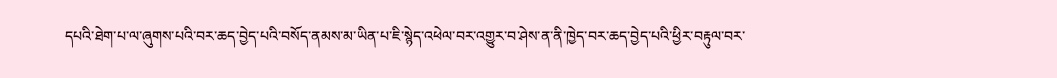དཔའི་ཐེག་པ་ལ་ཞུགས་པའི་བར་ཆད་བྱེད་པའི་བསོད་ནམས་མ་ཡིན་པ་ཇི་སྙེད་འཕེལ་བར་འགྱུར་བ་ཤེས་ན་ནི་ཁྱེད་བར་ཆད་བྱེད་པའི་ཕྱིར་བརྟུལ་བར་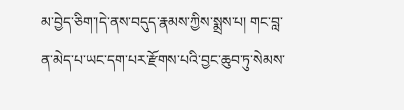མ་བྱེད་ཅིག་།དེ་ནས་བདུད་རྣམས་ཀྱིས་སྨྲས་པ། གང་བླ་ན་མེད་པ་ཡང་དག་པར་རྫོགས་པའི་བྱང་ཆུབ་ཏུ་སེམས་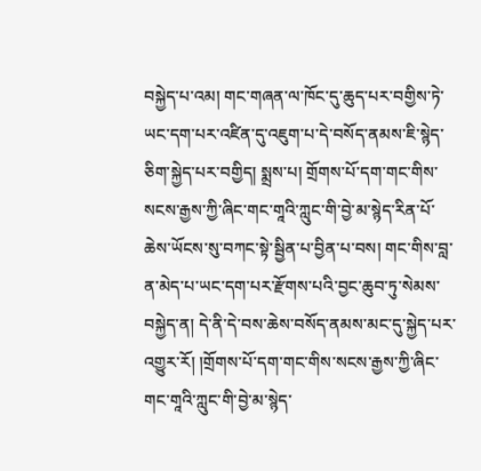བསྐྱེད་པ་འམ། གང་གཞན་ལ་ཁོང་དུ་ཆུད་པར་བགྱིས་ཏེ་ཡང་དག་པར་འཛིན་དུ་འཇུག་པ་དེ་བསོད་ནམས་ཇི་སྙེད་ཅིག་སྐྱེད་པར་བགྱིད། སྨྲས་པ། གྲོགས་པོ་དག་གང་གིས་སངས་རྒྱས་ཀྱི་ཞིང་གང་གཱའི་ཀླུང་གི་བྱེ་མ་སྙེད་རིན་པོ་ཆེས་ཡོངས་སུ་བཀང་སྟེ་སྦྱིན་པ་བྱིན་པ་བས། གང་གིས་བླ་ན་མེད་པ་ཡང་དག་པར་རྫོགས་པའི་བྱང་ཆུབ་ཏུ་སེམས་བསྐྱེད་ན། དེ་ནི་དེ་བས་ཆེས་བསོད་ནམས་མང་དུ་སྐྱེད་པར་འགྱུར་རོ། །གྲོགས་པོ་དག་གང་གིས་སངས་རྒྱས་ཀྱི་ཞིང་གང་གཱའི་ཀླུང་གི་བྱེ་མ་སྙེད་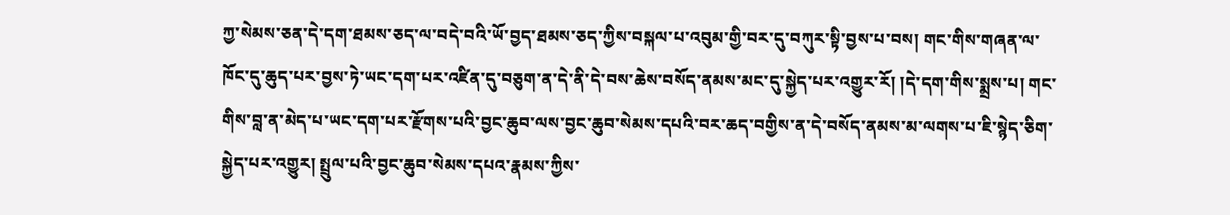ཀྱ་སེམས་ཅན་དེ་དག་ཐམས་ཅད་ལ་བདེ་བའི་ཡོ་བྱད་ཐམས་ཅད་ཀྱིས་བསྐལ་པ་འབུམ་གྱི་བར་དུ་བཀུར་སྟི་བྱས་པ་བས། གང་གིས་གཞན་ལ་ཁོང་དུ་ཆུད་པར་བྱས་ཏེ་ཡང་དག་པར་འཛིན་དུ་བཅུག་ན་དེ་ནི་དེ་བས་ཆེས་བསོད་ནམས་མང་དུ་སྐྱེད་པར་འགྱུར་རོ། །དེ་དག་གིས་སྨྲས་པ། གང་གིས་བླ་ན་མེད་པ་ཡང་དག་པར་རྫོགས་པའི་བྱང་ཆུབ་ལས་བྱང་ཆུབ་སེམས་དཔའི་བར་ཆད་བགྱིས་ན་དེ་བསོད་ནམས་མ་ལགས་པ་ཇི་སྙེད་ཅིག་སྐྱེད་པར་འགྱུར། སྤྲུལ་པའི་བྱང་ཆུབ་སེམས་དཔའ་རྣམས་ཀྱིས་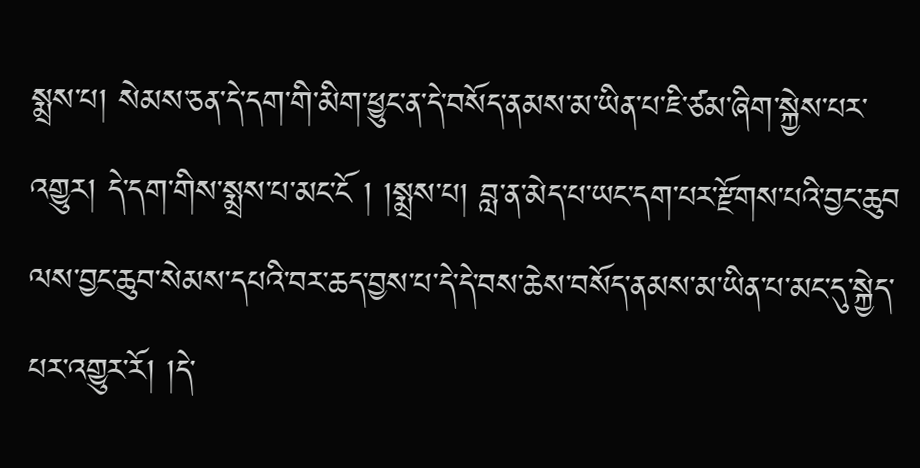སྨྲས་པ། སེམས་ཅན་དེ་དག་གི་མིག་ཕྱུང་ན་དེ་བསོད་ནམས་མ་ཡིན་པ་ཇི་ཙམ་ཞིག་སྐྱེས་པར་འགྱུར། དེ་དག་གིས་སྨྲས་པ་མང་ངོ ། །སྨྲས་པ། བླ་ན་མེད་པ་ཡང་དག་པར་རྫོགས་པའི་བྱང་ཆུབ
ལས་བྱང་ཆུབ་སེམས་དཔའི་བར་ཆད་བྱས་པ་དེ་དེ་བས་ཆེས་བསོད་ནམས་མ་ཡིན་པ་མང་དུ་སྐྱེད་པར་འགྱུར་རོ། །དེ་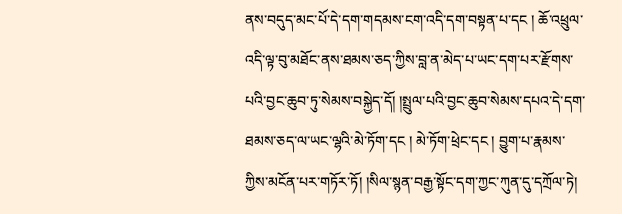ནས་བདུད་མང་པོ་དེ་དག་གདམས་ངག་འདི་དག་བསྟན་པ་དང ། ཆོ་འཕྲུལ་འདི་ལྟ་བུ་མཐོང་ནས་ཐམས་ཅད་ཀྱིས་བླ་ན་མེད་པ་ཡང་དག་པར་རྫོགས་པའི་བྱང་ཆུབ་ཏུ་སེམས་བསྐྱེད་དོ། །སྤྲུལ་པའི་བྱང་ཆུབ་སེམས་དཔའ་དེ་དག་ཐམས་ཅད་ལ་ཡང་ལྷའི་མེ་ཏོག་དང ། མེ་ཏོག་ཕྲེང་དང ། བྱུག་པ་རྣམས་ཀྱིས་མངོན་པར་གཏོར་ཏོ། །སིལ་སྙན་བརྒྱ་སྟོང་དག་ཀྱང་ཀུན་དུ་དཀྲོལ་ཏེ།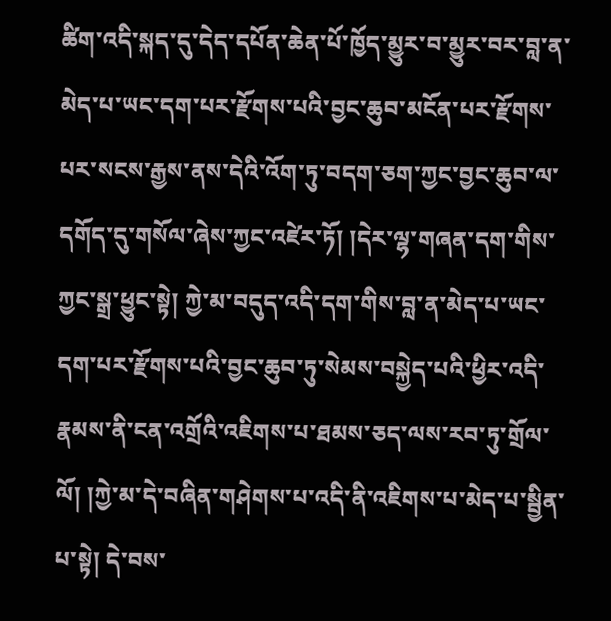ཚིག་འདི་སྐད་དུ་དེད་དཔོན་ཆེན་པོ་ཁྱོད་མྱུར་བ་མྱུར་བར་བླ་ན་མེད་པ་ཡང་དག་པར་རྫོགས་པའི་བྱང་ཆུབ་མངོན་པར་རྫོགས་པར་སངས་རྒྱས་ནས་དེའི་འོག་ཏུ་བདག་ཅག་ཀྱང་བྱང་ཆུབ་ལ་དགོད་དུ་གསོལ་ཞེས་ཀྱང་འཛེར་ཏོ། །དེར་ལྷ་གཞན་དག་གིས་ཀྱང་སྒྲ་ཕྱུང་སྟེ། ཀྱེ་མ་བདུད་འདི་དག་གིས་བླ་ན་མེད་པ་ཡང་དག་པར་རྫོགས་པའི་བྱང་ཆུབ་ཏུ་སེམས་བསྐྱེད་པའི་ཕྱིར་འདི་རྣམས་ནི་ངན་འགྲོའི་འཇིགས་པ་ཐམས་ཅད་ལས་རབ་ཏུ་གྲོལ་ལོ། །ཀྱེ་མ་དེ་བཞིན་གཤེགས་པ་འདི་ནི་འཇིགས་པ་མེད་པ་སྦྱིན་པ་སྟེ། དེ་བས་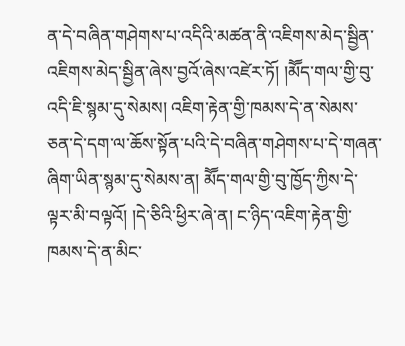ན་དེ་བཞིན་གཤེགས་པ་འདིའི་མཚན་ནི་འཇིགས་མེད་སྦྱིན་འཇིགས་མེད་སྦྱིན་ཞེས་བྱའོ་ཞེས་འཛེར་ཏོ། །མཽད་གལ་གྱི་བུ་འདི་ཇི་སྙམ་དུ་སེམས། འཇིག་རྟེན་གྱི་ཁམས་དེ་ན་སེམས་ཅན་དེ་དག་ལ་ཆོས་སྟོན་པའི་དེ་བཞིན་གཤེགས་པ་དེ་གཞན་ཞིག་ཡིན་སྙམ་དུ་སེམས་ན། མཽད་གལ་གྱི་བུ་ཁྱོད་ཀྱིས་དེ་ལྟར་མི་བལྟའོ། །དེ་ཅིའི་ཕྱིར་ཞེ་ན། ང་ཉིད་འཇིག་རྟེན་གྱི་ཁམས་དེ་ན་མིང་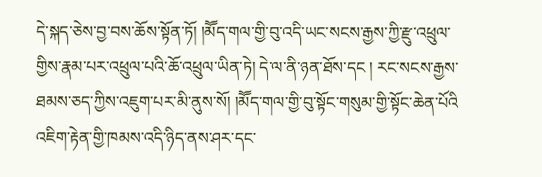དེ་སྐད་ཅེས་བྱ་བས་ཆོས་སྟོན་ཏོ། །མཽད་གལ་གྱི་བུ་འདི་ཡང་སངས་རྒྱས་ཀྱི་རྫུ་འཕྲུལ་གྱིས་རྣམ་པར་འཕྲུལ་པའི་ཆོ་འཕྲུལ་ཡིན་ཏེ། དེ་ལ་ནི་ཉན་ཐོས་དང ། རང་སངས་རྒྱས་ཐམས་ཅད་ཀྱིས་འཇུག་པར་མི་ནུས་སོ། །མཽད་གལ་གྱི་བུ་སྟོང་གསུམ་གྱི་སྟོང་ཆེན་པོའི
འཇིག་རྟེན་གྱི་ཁམས་འདི་ཉིད་ནས་ཤར་དང་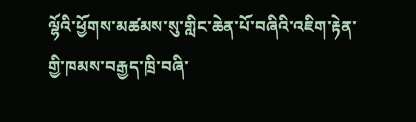ལྷོའི་ཕྱོགས་མཚམས་སུ་གླིང་ཆེན་པོ་བཞིའི་འཇིག་རྟེན་གྱི་ཁམས་བརྒྱད་ཁྲི་བཞི་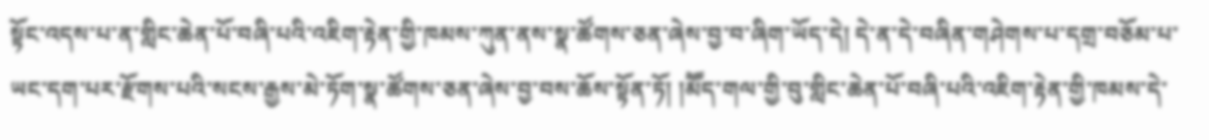སྟོང་འདས་པ་ན་གླིང་ཆེན་པོ་བཞི་པའི་འཇིག་རྟེན་གྱི་ཁམས་ཀུན་ནས་སྣ་ཚོགས་ཅན་ཞེས་བྱ་བ་ཞིག་ཡོད་དེ། དེ་ན་དེ་བཞིན་གཤེགས་པ་དགྲ་བཅོམ་པ་ཡང་དག་པར་རྫོགས་པའི་སངས་རྒྱས་མེ་ཏོག་སྣ་ཚོགས་ཅན་ཞེས་བྱ་བས་ཆོས་སྟོན་ཏོ། །མཽད་གལ་གྱི་བུ་གླིང་ཆེན་པོ་བཞི་པའི་འཇིག་རྟེན་གྱི་ཁམས་དེ་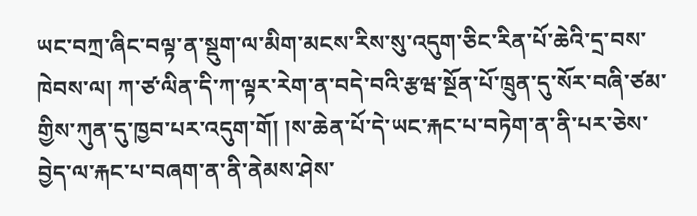ཡང་བཀྲ་ཞིང་བལྟ་ན་སྡུག་ལ་མིག་མངས་རིས་སུ་འདུག་ཅིང་རིན་པོ་ཆེའི་དྲ་བས་ཁེབས་ལ། ཀ་ཙ་ལིན་དི་ཀ་ལྟར་རེག་ན་བདེ་བའི་རྩཝ་སྔོན་པོ་ཁྲུན་དུ་སོར་བཞི་ཙམ་གྱིས་ཀུན་དུ་ཁྱབ་པར་འདུག་གོ། །ས་ཆེན་པོ་དེ་ཡང་རྐང་པ་བཏེག་ན་ནི་པར་ཅེས་བྱེད་ལ་རྐང་པ་བཞག་ན་ནི་ནེམས་ཤེས་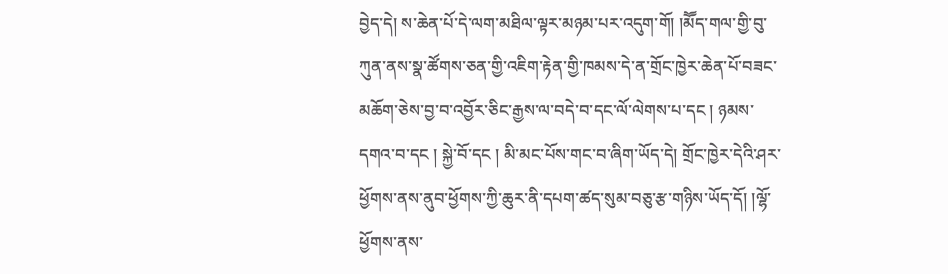བྱེད་དེ། ས་ཆེན་པོ་དེ་ལག་མཐིལ་ལྟར་མཉམ་པར་འདུག་གོ། །མཽད་གལ་གྱི་བུ་ཀུན་ནས་སྣ་ཚོགས་ཅན་གྱི་འཇིག་རྟེན་གྱི་ཁམས་དེ་ན་གྲོང་ཁྱེར་ཆེན་པོ་བཟང་མཆོག་ཅེས་བྱ་བ་འབྱོར་ཅིང་རྒྱས་ལ་བདེ་བ་དང་ལོ་ལེགས་པ་དང ། ཉམས་དགའ་བ་དང ། སྐྱེ་བོ་དང ། མི་མང་པོས་གང་བ་ཞིག་ཡོད་དེ། གྲོང་ཁྱེར་དེའི་ཤར་ཕྱོགས་ནས་ནུབ་ཕྱོགས་ཀྱི་ཆུར་ནི་དཔག་ཚད་སུམ་བཅུ་རྩ་གཉིས་ཡོད་དོ། །ལྷོ་ཕྱོགས་ནས་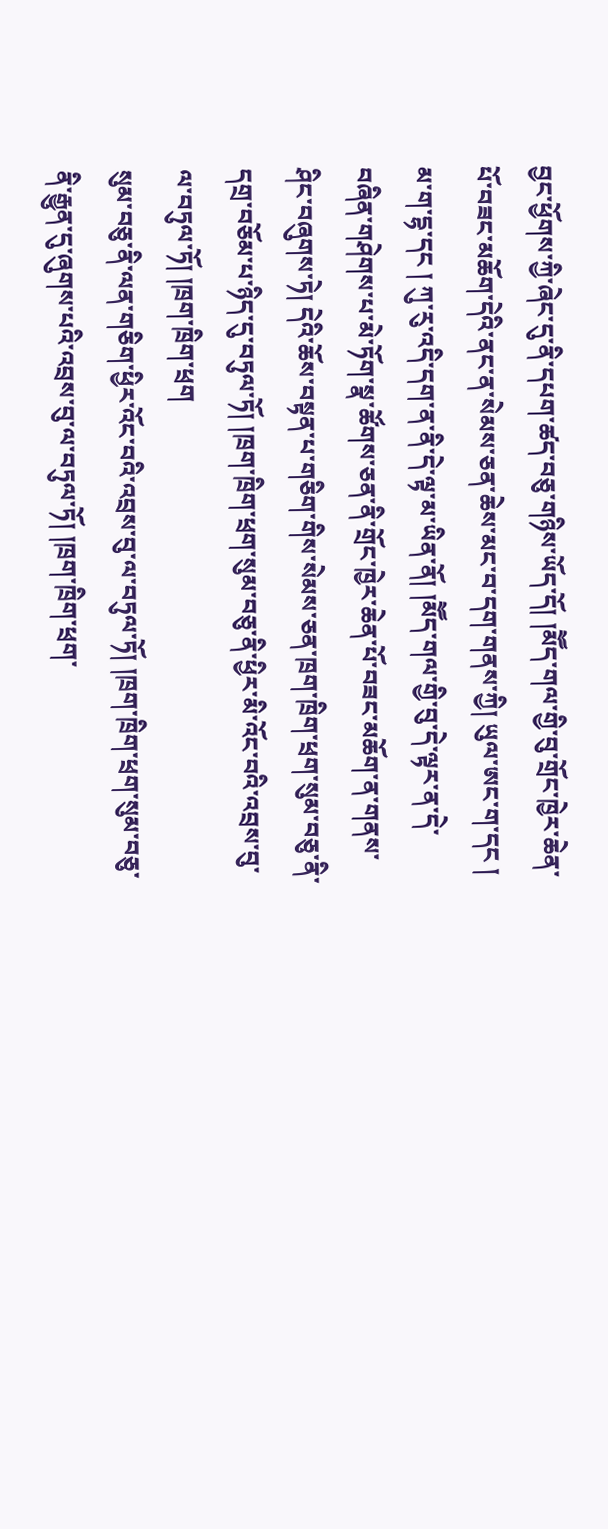བྱང་ཕྱོགས་ཀྱི་ཞེང་དུ་ནི་དཔག་ཚད་བཅུ་གཉིས་ཡོད་དོ། །མཽད་གལ་གྱི་བུ་གྲོང་ཁྱེར་ཆེན་པོ་བཟང་མཆོག་དེའི་ནང་ན་སེམས་ཅན་ཆེས་མང་བ་དག་གནས་ཀྱི། ཡུལ་ཨང་ག་དང ། མ་ག་དྷ་དང ། ཀུ་རུ་འདི་དག་ན་ནི་དེ་ལྟ་མ་ཡིན་ནོ། །མཽད་གལ་གྱི་བུ་དེ་ལྟར་ན་དེ་བཞིན་གཤེགས་པ་མེ་ཏོག་སྣ་ཚོགས་ཅན་ནི་གྲོང་ཁྱེར་ཆེན་པོ་བཟང་མཆོག་ན་གནས་ཤིང་བཞུགས་ཏེ། དེའི་ཆོས་བསྟན་པ་གཅིག་གིས་སེམས་ཅན་ཁྲག་ཁྲིག་ཕྲག་སུམ་བཅུ་ནི་དགྲ་བཅོམ་པ་ཉིད་དུ་བཏུལ་ཏོ། །ཁྲག་ཁྲིག་ཕྲག་སུམ་བཅུ་ནི་ཕྱིར་མི་འོང་བའི་འབྲས་བུ་ལ་བཏུལ་ཏོ། །ཁྲག་ཁྲིག་ཕྲག
སུམ་བཅུ་ནི་ལན་གཅིག་ཕྱིར་འོང་བའི་འབྲས་བུ་ལ་བཏུལ་ཏོ། །ཁྲག་ཁྲིག་ཕྲག་སུམ་བཅུ་ནི་རྒྱུན་དུ་ཞུགས་པའི་འབྲས་བུ་ལ་བཏུལ་ཏོ། །ཁྲག་ཁྲིག་ཕྲག་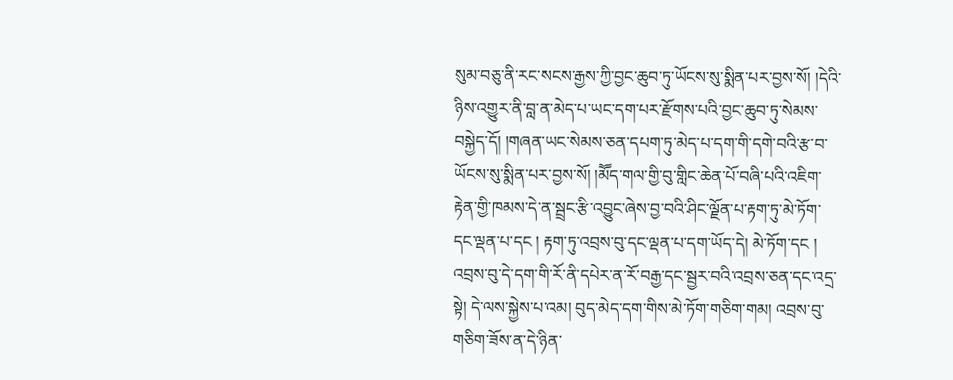སུམ་བཅུ་ནི་རང་སངས་རྒྱས་ཀྱི་བྱང་ཆུབ་ཏུ་ཡོངས་སུ་སྨིན་པར་བྱས་སོ། །དེའི་ཉིས་འགྱུར་ནི་བླ་ན་མེད་པ་ཡང་དག་པར་རྫོགས་པའི་བྱང་ཆུབ་ཏུ་སེམས་བསྐྱེད་དོ། །གཞན་ཡང་སེམས་ཅན་དཔག་ཏུ་མེད་པ་དག་གི་དགེ་བའི་རྩ་བ་ཡོངས་སུ་སྨིན་པར་བྱས་སོ། །མཽད་གལ་གྱི་བུ་གླིང་ཆེན་པོ་བཞི་པའི་འཇིག་རྟེན་གྱི་ཁམས་དེ་ན་སྦྲང་རྩི་འབྱུང་ཞེས་བྱ་བའི་ཤིང་ལྗོན་པ་རྟག་ཏུ་མེ་ཏོག་དང་ལྡན་པ་དང ། རྟག་ཏུ་འབྲས་བུ་དང་ལྡན་པ་དག་ཡོད་དེ། མེ་ཏོག་དང ། འབྲས་བུ་དེ་དག་གི་རོ་ནི་དཔེར་ན་རོ་བརྒྱ་དང་སྦྱར་བའི་འབྲས་ཅན་དང་འདྲ་སྟེ། དེ་ལས་སྐྱེས་པ་འམ། བུད་མེད་དག་གིས་མེ་ཏོག་གཅིག་གམ། འབྲས་བུ་གཅིག་ཟོས་ན་དེ་ཉིན་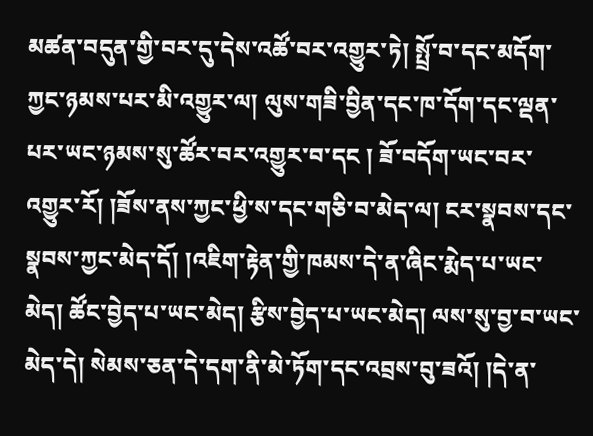མཚན་བདུན་གྱི་བར་དུ་དེས་འཚོ་བར་འགྱུར་ཏེ། སྤྲོ་བ་དང་མདོག་ཀྱང་ཉམས་པར་མི་འགྱུར་ལ། ལུས་གཟི་བྱིན་དང་ཁ་དོག་དང་ལྡན་པར་ཡང་ཉམས་སུ་ཚོར་བར་འགྱུར་བ་དང ། ཟོ་བདོག་ཡང་བར་འགྱུར་རོ། །ཟོས་ནས་ཀྱང་ཕྱི་ས་དང་གཅི་བ་མེད་ལ། ངར་སྣབས་དང་སྣབས་ཀྱང་མེད་དོ། །འཇིག་རྟེན་གྱི་ཁམས་དེ་ན་ཞིང་རྨེད་པ་ཡང་མེད། ཚོང་བྱེད་པ་ཡང་མེད། རྩིས་བྱེད་པ་ཡང་མེད། ལས་སུ་བྱ་བ་ཡང་མེད་དེ། སེམས་ཅན་དེ་དག་ནི་མེ་ཏོག་དང་འབྲས་བུ་ཟའོ། །དེ་ན་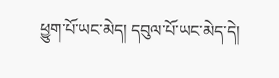ཕྱུག་པོ་ཡང་མེད། དབུལ་པོ་ཡང་མེད་དེ།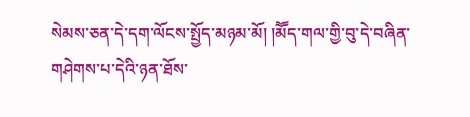སེམས་ཅན་དེ་དག་ལོངས་སྤྱོད་མཉམ་མོ། །མཽད་གལ་གྱི་བུ་དེ་བཞིན་གཤེགས་པ་དེའི་ཉན་ཐོས་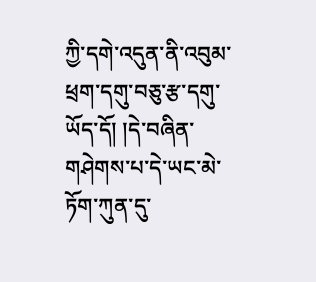ཀྱི་དགེ་འདུན་ནི་འབུམ་ཕྲག་དགུ་བཅུ་རྩ་དགུ་ཡོད་དོ། །དེ་བཞིན་གཤེགས་པ་དེ་ཡང་མེ་ཏོག་ཀུན་དུ་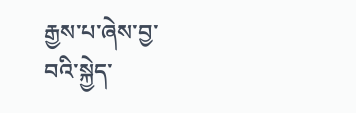རྒྱས་པ་ཞེས་བྱ་བའི་སྐྱེད་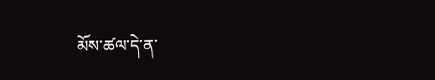མོས་ཚལ་དེ་ན་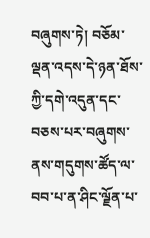བཞུགས་ཏེ། བཅོམ་ལྡན་འདས་དེ་ཉན་ཐོས་ཀྱི་དགེ་འདུན་དང་བཅས་པར་བཞུགས་ནས་གདུགས་ཚོད་ལ་བབ་པ་ན་ཤིང་ལྗོན་པ་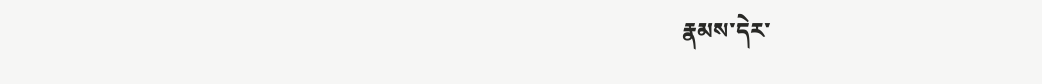རྣམས་དེར་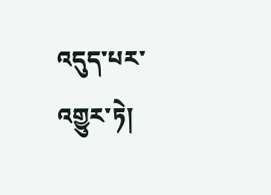འདུད་པར་འགྱུར་ཏེ།